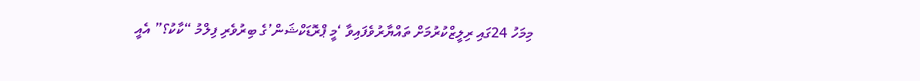މިމަހު 24ގައި ރިލީޒްކުރުމަށް ތައްޔާރުވެފައިވާ ‘މީ ޕްރޮޑަކްޝަން’ގެ ބިރުވެރި ފިލްމު “ކާކު؟” އެއީ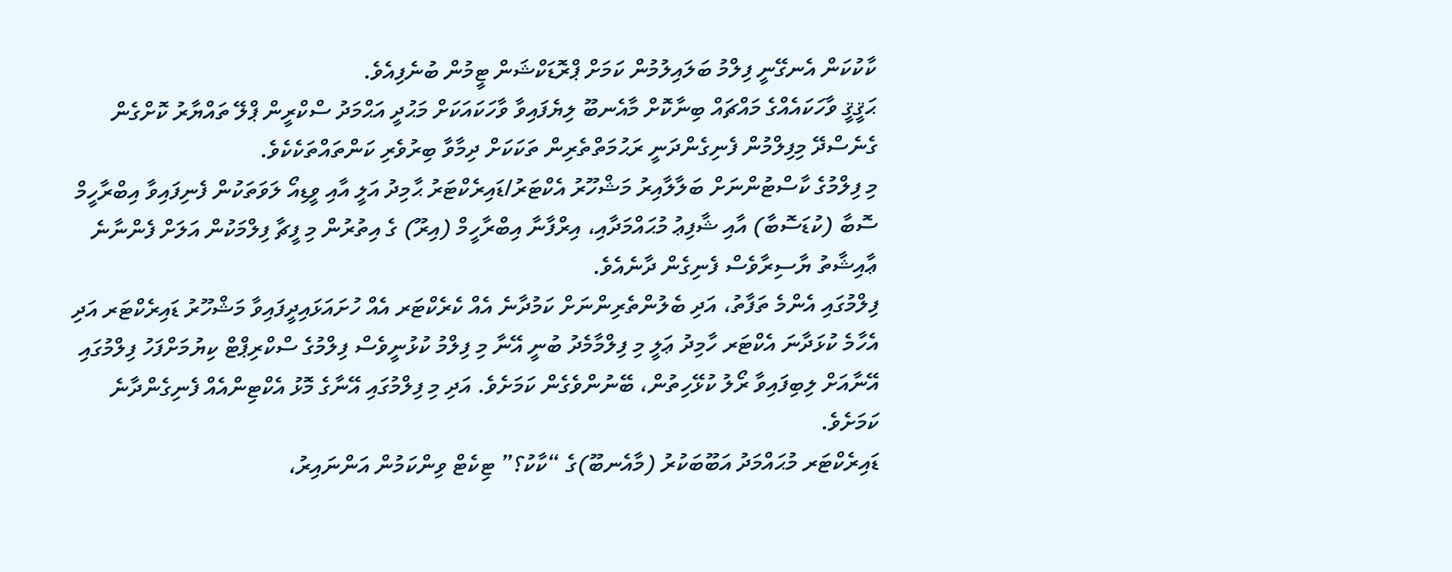ކާކުކަން އެނގޭނީ ފިލްމު ބަލައިލުމުން ކަމަށް ޕްރޮޑަކްޝަން ޓީމުން ބުނެފިއެވެ.
ޙަޤީޤީ ވާހަކައެއްގެ މައްޗައް ބިނާކޮށް މާއެނބޫ ލިޔެފައިވާ ވާހަކައަކަށް މަޙުދީ އަޙްމަދު ސްކްރީން ޕްލޭ ތައްޔާރު ކޮށްގެން ގެނެސްދޭ މިފިލްމުން ފެނިގެންދަނީ ރަޙުމަތްތެރިން ތަކަކަށް ދިމާވާ ބިރުވެރި ކަންތައްތަކެކެވެ.
މި ފިލްމުގެ ކާސްޓުންނަށް ބަލާލާއިރު މަޝްހޫރު އެކްޓަރު/ޑައިރެކްޓަރު ޙާމިދު އަލީ އާއި ވީޑިއޯ ލަވަތަކުން ފެނިފައިވާ އިބްރާހީމް ސޮބާ (ކުޑަސޮބާ) އާއި ޝާފިޢު މުޙައްމަދާއި، އިރްފާނާ އިބްރާހީމް (އިރޫ) ގެ އިތުރުން މި ފީޗާ ފިލްމަކުން އަލަށް ފެންނާނެ ޢާއިޝާތު ޔާސިރާވެސް ފެނިގެން ދާނެއެވެ.
ފިލްމުގައި އެންމެ ތަފާތު، އަދި ބެލުންތެރިންނަށް ކަމުދާނެ އެއް ކެރެކްޓަރ އެއް ހުށައަޅައިދީފައިވާ މަޝްހޫރު ޑައިރެކްޓަރ އަދި އެހާމެ ކުޅަދާނަ އެކްޓަރ ހާމިދު ޢަލީ މި ފިލްމާމެދު ބުނީ އޭނާ މި ފިލްމު ކުޅުނީވެސް ފިލްމުގެ ސްކްރިޕްޓް ކިޔުމަށްފަހު ފިލްމުގައި އޭނާއަށް ލިބިފައިވާ ރޯލު ކުޅޭހިތުން، ބޭނުންވެގެން ކަމަށެވެ. އަދި މި ފިލްމުގައި އޭނާގެ މޮޅު އެކްޓިންއެއް ފެނިގެންދާނެ ކަމަށެވެ.
ޑައިރެކްޓަރ މުޙައްމަދު އަބޫބަކުރު (މާއެނބޫ)ގެ “ކާކު؟” ޓިކެޓް ވިންކަމުން އަންނައިރު،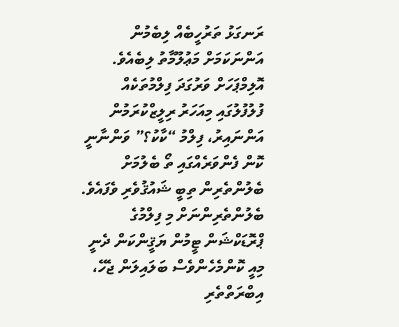ރަނގަޅު ތަރުހީބެއް ލިބެމުން އަންނަކަމަށް މަޢުލޫމާތު ލިބެއެވެ.
އޮލިމްޕަހަށް ވަރުގަދަ ފިލްމުތަކެއް ފުލުފުލުގައި މިއަހަރު ރިލީޒްކުރަމުން އަންނައިރު، ފިލްމު “ކާކު؟” ވަންނާނީ ކޮން ފެންވަރެއްގައި ތޯ ބެލުމަށް ބެލުންތެރިން ތިބީ ޝައުޤުވެރި ވެފައެވެ. ބެލުންތެރިންނަށް މި ފިލްމުގެ ޕްރޮޑަކްޝަން ޓީމުން ޔަޤީންކަން ދެނީ މިއީ ކޮންމެހެންވެސް ބަލައިލަން ޖެހޭ، އިބްރަތްތެރި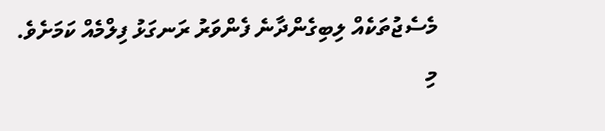މެސެޖުތަކެއް ލިބިގެންދާނެ ފެންވަރު ރަނގަޅު ފިލްމެއް ކަމަށެވެ.
މި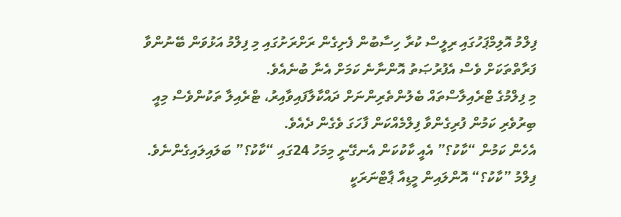ފިލްމު އޮލިމްޕަހުގައި ރިލީސް ކުރާ ހިސާބުން ފެށިގެން ރަށްރަށުގައި މި ފިލްމު އަޅުވަން ބޭނުންވާ ފަރާތްތަކަށް ވެސް އެފުރުޞަތު އޮންނާނެ ކަމަށް އެނާ ބުނެއެވެ.
މި ފިލްމުގެ ޓްރެއިލާސްތައް ބެލުންތެރިންނަށް ދައްކާލާފައިވާއިރު، ޓްރެއިލާ ތަކުންވެސް މިއީ ބިރުވެރި ކަމުން ފުރިގެންވާ ފިލްމެއްކަން ފާހަގަ ވެގެން ދެއެވެ.
އެހެން ކަމުން “ކާކު؟” އެއީ ކާކުކަން އެނގޭނީ މިމަހު 24ގައި “ކާކު؟” ބަލައިލައިގެންނެވެ.
ފިލްމު ”ކާކު؟“ އޮންލައިން މީޑިއާ ޕާޓްނަރަކީ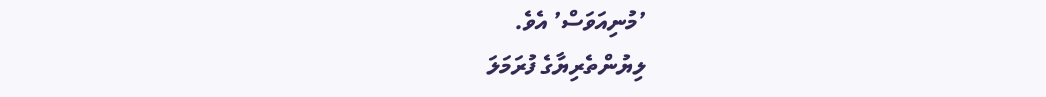’މުނިއަވަސް’ އެވެ.
ލިޔުންތެރިޔާގެ ފުރަމަލަ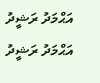އަޙްމަދު ރަޝީދު
އަޙްމަދު ރަޝީދު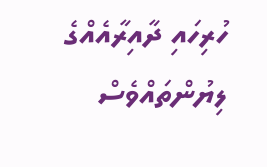ހުރިހައި ދާއިރާއެއްގެ ލިޔުންތައްވެސް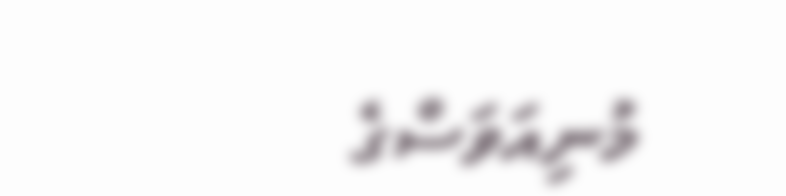މުނިއަވަސްގެ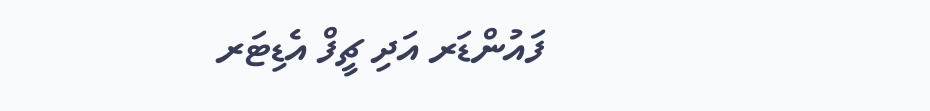ފައުންޑަރ އަދި ޗީފް އެޑިޓަރ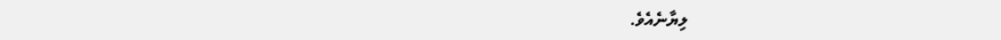ލިޔާނެއެވެ.